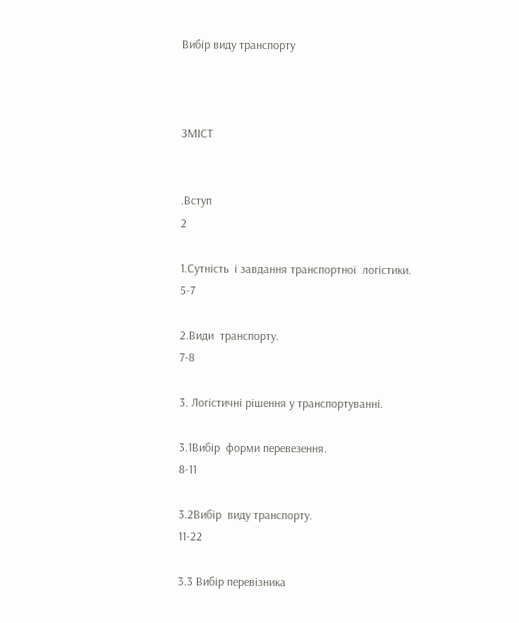Вибір виду транспорту



ЗМІСТ


.Вступ                                                                                                         2

1.Сутність  і завдання транспортної  логістики.                                 5-7

2.Види  транспорту.                                                                                  7-8

3. Логістичні рішення у транспортуванні.

3.1Вибір  форми перевезення.                                                               8-11

3.2Вибір  виду транспорту.                                                                     11-22

3.3 Вибір перевізника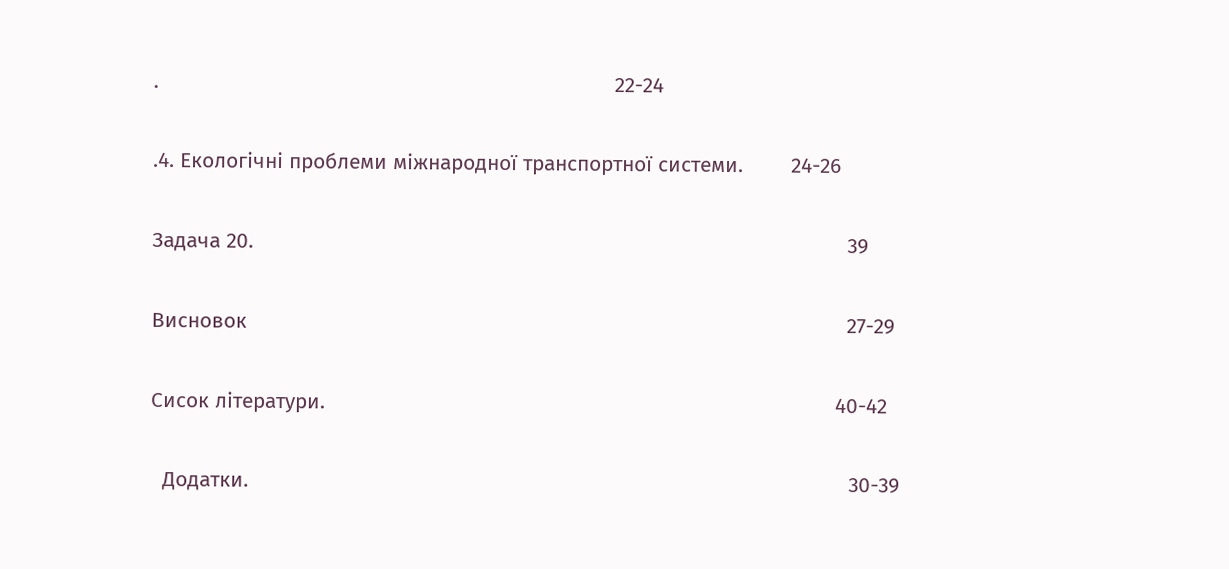.                                                                            22-24

.4. Екологічні проблеми міжнародної транспортної системи.        24-26

Задача 20.                                                                                                   39

Висновок                                                                                                    27-29

Сисок літератури.                                                                                     40-42

  Додатки.                                                                                                    30-39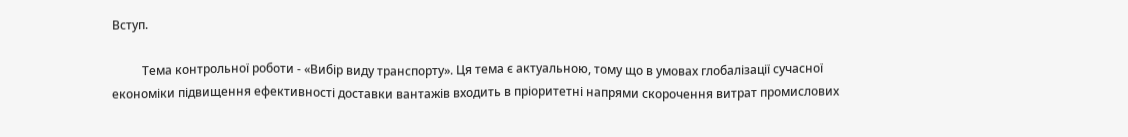Вступ.

          Тема контрольної роботи - «Вибір виду транспорту». Ця тема є актуальною, тому що в умовах глобалізації сучасної економіки підвищення ефективності доставки вантажів входить в пріоритетні напрями скорочення витрат промислових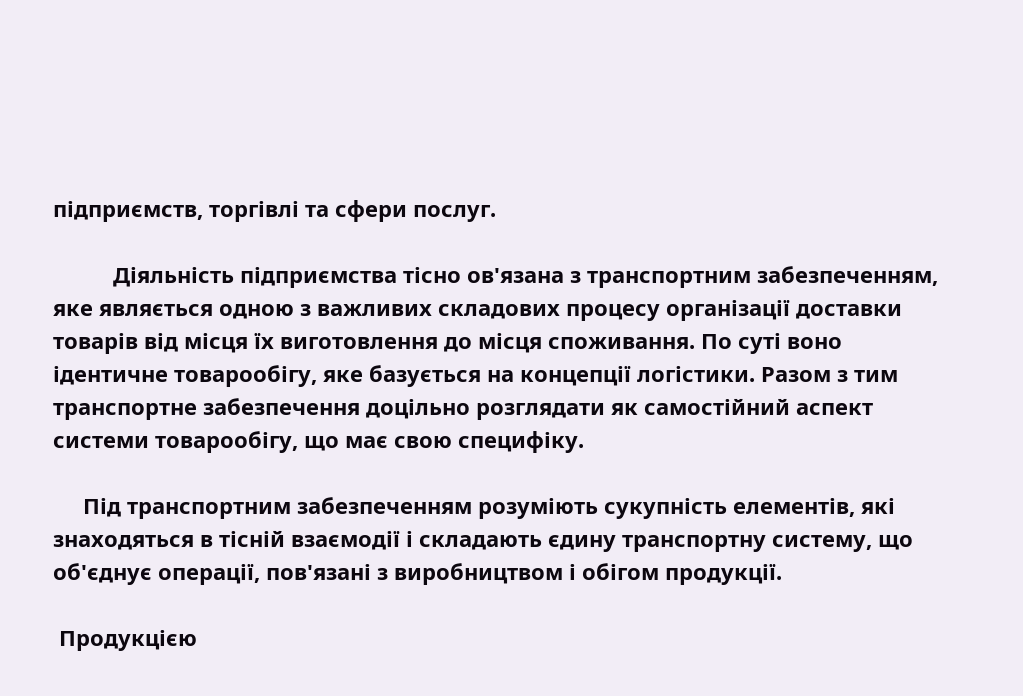підприємств, торгівлі та сфери послуг.

          Діяльність підприємства тісно ов'язана з транспортним забезпеченням, яке являється одною з важливих складових процесу організації доставки товарів від місця їх виготовлення до місця споживання. По суті воно ідентичне товарообігу, яке базується на концепції логістики. Разом з тим транспортне забезпечення доцільно розглядати як самостійний аспект системи товарообігу, що має свою специфіку.

     Під транспортним забезпеченням розуміють сукупність елементів, які знаходяться в тісній взаємодії і складають єдину транспортну систему, що об'єднує операції, пов'язані з виробництвом і обігом продукції.

 Продукцією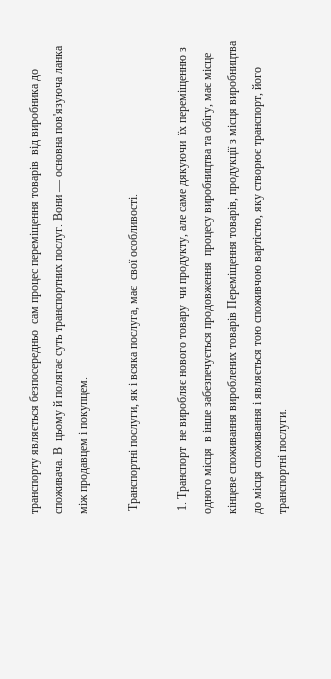транспорту являється безпосередньо  сам процес переміщення товарів  від виробника до споживача. В  цьому й полягає суть транспортних послуг. Вони — основна пов'язуюча ланка між продавцем і покупцем.

 Транспортні послуги, як і всяка послуга, має  свої особливості.

 1. Транспорт  не виробляє нового товару  чи продукту, але саме дякуючи  їх переміщенню з одного місця  в інше забезпечується продовження  процесу виробництва та обігу, має місце кінцеве споживання вироблених товарів Переміщення товарів, продукції з місця виробництва до місця споживання і являється тою споживчою вартістю, яку створює транспорт, його транспортні послуги.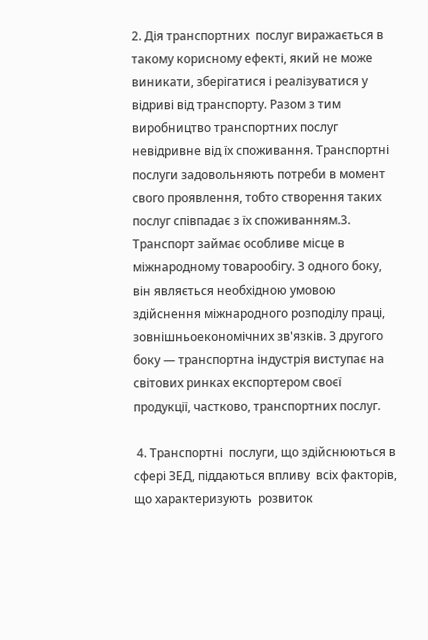2. Дія транспортних  послуг виражається в такому корисному ефекті, який не може виникати, зберігатися і реалізуватися у відриві від транспорту. Разом з тим виробництво транспортних послуг невідривне від їх споживання. Транспортні послуги задовольняють потреби в момент свого проявлення, тобто створення таких послуг співпадає з їх споживанням.3. Транспорт займає особливе місце в міжнародному товарообігу. З одного боку, він являється необхідною умовою здійснення міжнародного розподілу праці, зовнішньоекономічних зв'язків. З другого боку — транспортна індустрія виступає на світових ринках експортером своєї продукції, частково, транспортних послуг.

 4. Транспортні  послуги, що здійснюються в  сфері ЗЕД, піддаються впливу  всіх факторів, що характеризують  розвиток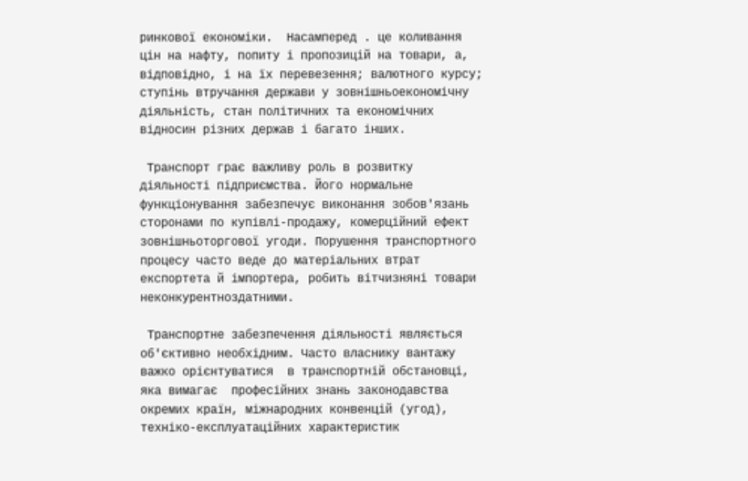ринкової економіки.  Насамперед . це коливання цін на нафту, попиту і пропозицій на товари, а, відповідно, і на їх перевезення; валютного курсу; ступінь втручання держави у зовнішньоекономічну діяльність, стан політичних та економічних відносин різних держав і багато інших.

 Транспорт грає важливу роль в розвитку діяльності підприємства. Його нормальне функціонування забезпечує виконання зобов'язань сторонами по купівлі-продажу, комерційний ефект зовнішньоторгової угоди. Порушення транспортного процесу часто веде до матеріальних втрат експортета й імпортера, робить вітчизняні товари неконкурентноздатними.

 Транспортне забезпечення діяльності являється  об'єктивно необхідним. Часто власнику вантажу важко орієнтуватися  в транспортній обстановці, яка вимагає  професійних знань законодавства  окремих країн, міжнародних конвенцій (угод), техніко-експлуатаційних характеристик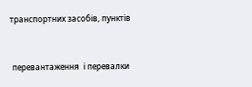транспортних засобів, пунктів


 перевантаження  і перевалки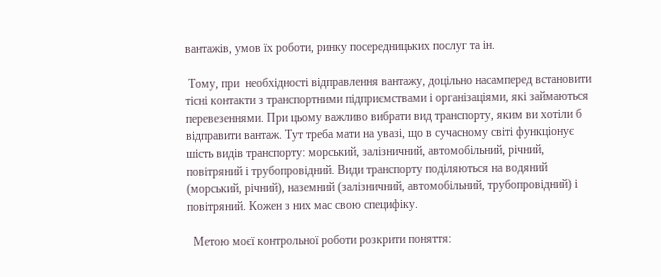вантажів, умов їх роботи, ринку посередницьких послуг та ін.

 Тому, при  необхідності відправлення вантажу, доцільно насамперед встановити тісні контакти з транспортними підприємствами і організаціями, які займаються перевезеннями. При цьому важливо вибрати вид транспорту, яким ви хотіли б відправити вантаж. Тут треба мати на увазі, що в сучасному світі функціонує шість видів транспорту: морський, залізничний, автомобільний, річний, повітряний і трубопровідний. Види транспорту поділяються на водяний (морський, річний), наземний (залізничний, автомобільний, трубопровідний) і повітряний. Кожен з них мас свою специфіку.

  Метою моєї контрольної роботи розкрити поняття: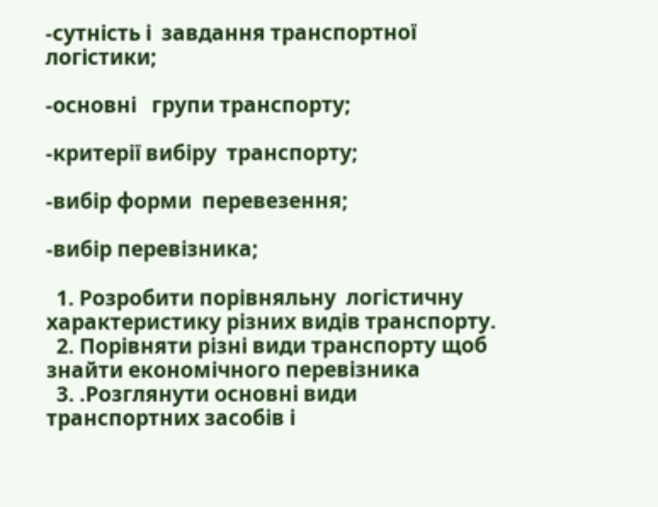-сутність і  завдання транспортної логістики;

-основні   групи транспорту;

-критерії вибіру  транспорту;

-вибір форми  перевезення;

-вибір перевізника;

  1. Розробити порівняльну  логістичну характеристику різних видів транспорту.
  2. Порівняти різні види транспорту щоб знайти економічного перевізника
  3. .Розглянути основні види транспортних засобів і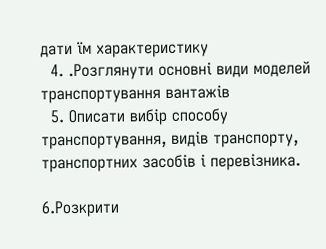дати їм характеристику
  4. .Розглянути основні види моделей транспортування вантажів
  5. Описати вибір способу транспортування, видів транспорту, транспортних засобів і перевізника.

6.Розкрити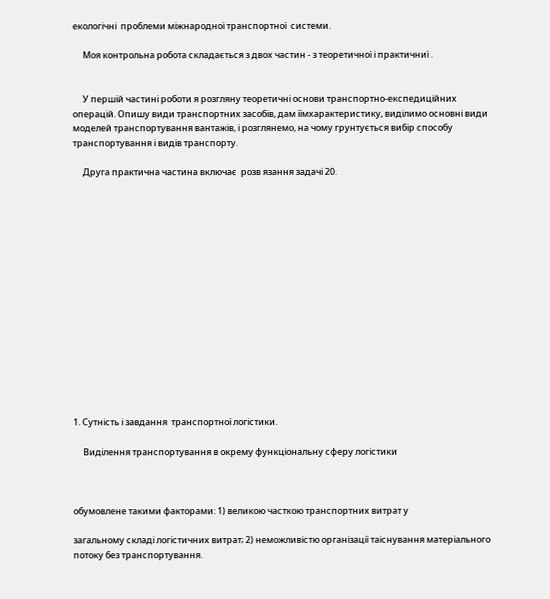екологічні  проблеми міжнародної транспортної  системи.

     Моя контрольна робота складається з двох частин - з теоретичної і практичниї .


     У першій частині роботи я розгляну теоретичні основи транспортно-експедиційних операцій. Опишу види транспортних засобів, дам їїмхарактеристику, виділимо основні види моделей транспортування вантажів, і розглянемо, на чому грунтується вибір способу транспортування і видів транспорту.

     Друга практична частина включає  розв язання задачі 20.
















1. Сутність і завдання  транспортної логістики.

     Виділення транспортування в окрему функціональну сферу логістики



обумовлене такими факторами: 1) великою часткою транспортних витрат у

загальному складі логістичних витрат; 2) неможливістю організації таіснування матеріального потоку без транспортування.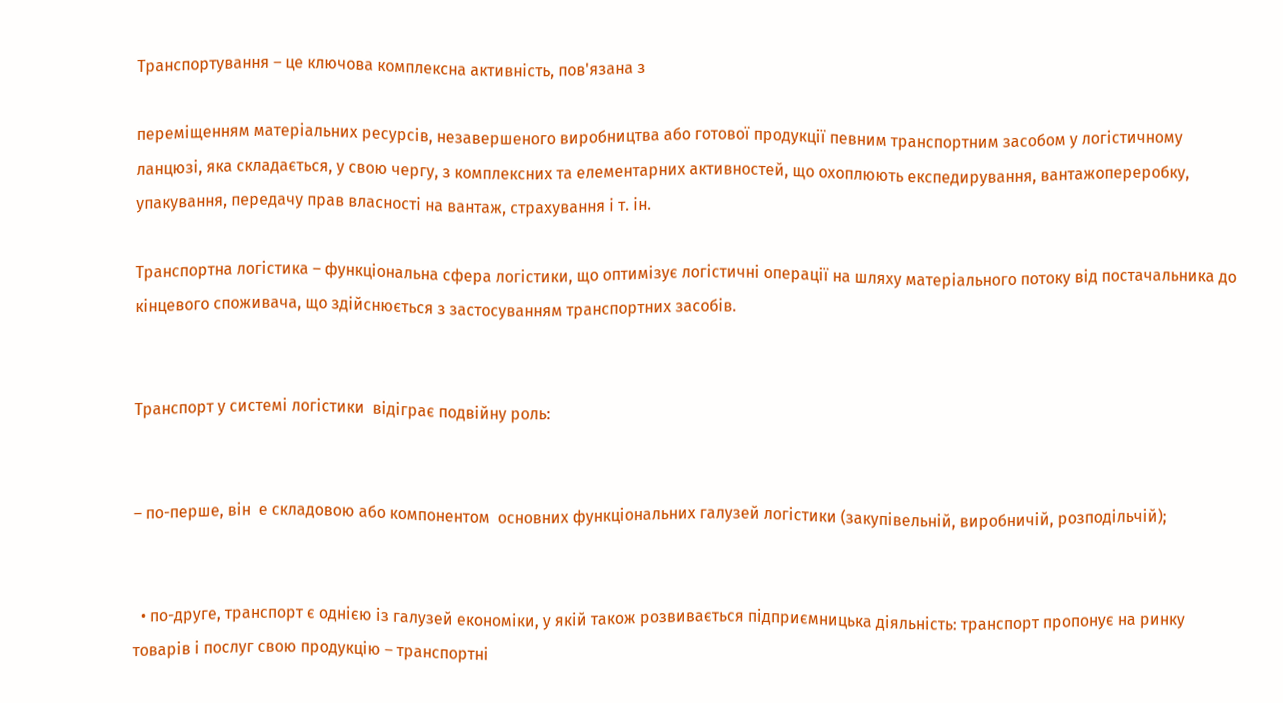Транспортування – це ключова комплексна активність, пов'язана з

переміщенням матеріальних ресурсів, незавершеного виробництва або готової продукції певним транспортним засобом у логістичному ланцюзі, яка складається, у свою чергу, з комплексних та елементарних активностей, що охоплюють експедирування, вантажопереробку, упакування, передачу прав власності на вантаж, страхування і т. ін.

Транспортна логістика – функціональна сфера логістики, що оптимізує логістичні операції на шляху матеріального потоку від постачальника до кінцевого споживача, що здійснюється з застосуванням транспортних засобів.


Транспорт у системі логістики  відіграє подвійну роль:


– по-перше, він  е складовою або компонентом  основних функціональних галузей логістики (закупівельній, виробничій, розподільчій);


  • по-друге, транспорт є однією із галузей економіки, у якій також розвивається підприємницька діяльність: транспорт пропонує на ринку товарів і послуг свою продукцію – транспортні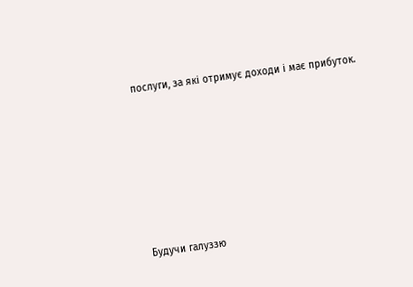послуги, за які отримує доходи і має прибуток.










Будучи галуззю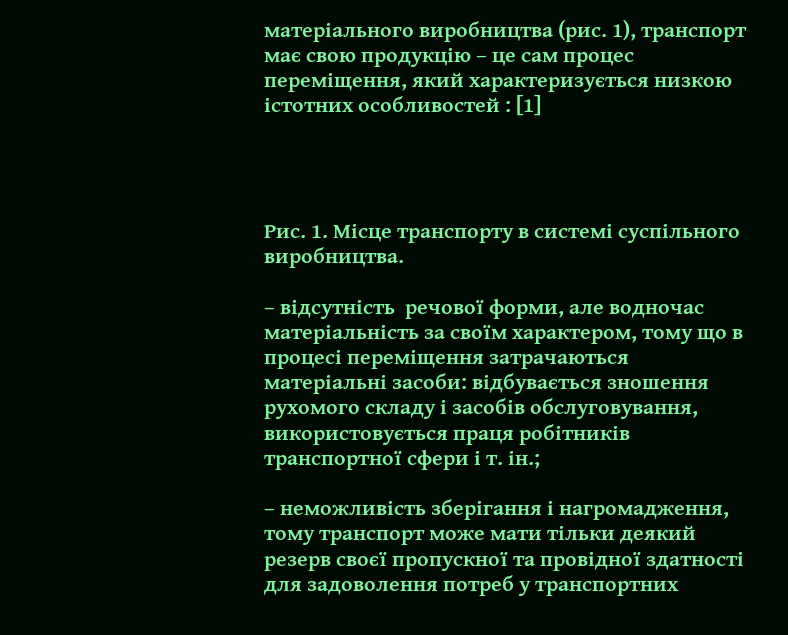матеріального виробництва (рис. 1), транспорт має свою продукцію – це сам процес переміщення, який характеризується низкою істотних особливостей : [1]




Рис. 1. Місце транспорту в системі суспільного виробництва.

– відсутність  речової форми, але водночас матеріальність за своїм характером, тому що в процесі переміщення затрачаються матеріальні засоби: відбувається зношення рухомого складу і засобів обслуговування, використовується праця робітників транспортної сфери і т. ін.;

– неможливість зберігання і нагромадження, тому транспорт може мати тільки деякий резерв своєї пропускної та провідної здатності для задоволення потреб у транспортних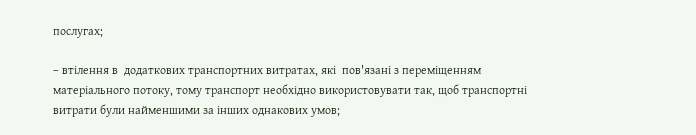послугах;

– втілення в  додаткових транспортних витратах, які  пов'язані з переміщенням матеріального потоку, тому транспорт необхідно використовувати так, щоб транспортні витрати були найменшими за інших однакових умов;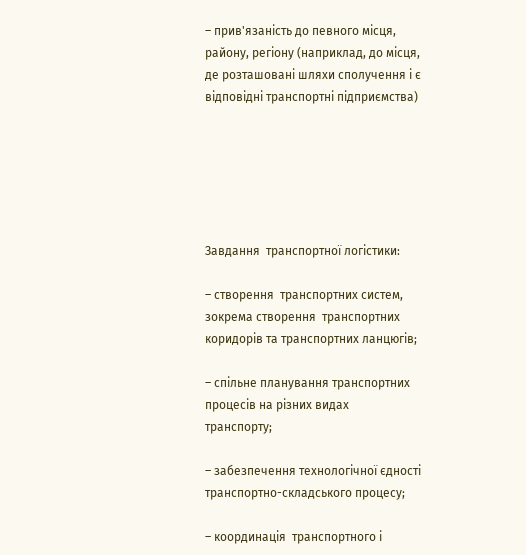– прив'язаність до певного місця, району, регіону (наприклад, до місця, де розташовані шляхи сполучення і є відповідні транспортні підприємства)






Завдання  транспортної логістики:

– створення  транспортних систем, зокрема створення  транспортних коридорів та транспортних ланцюгів;

– спільне планування транспортних процесів на різних видах  транспорту;

– забезпечення технологічної єдності транспортно-складського процесу;

– координація  транспортного і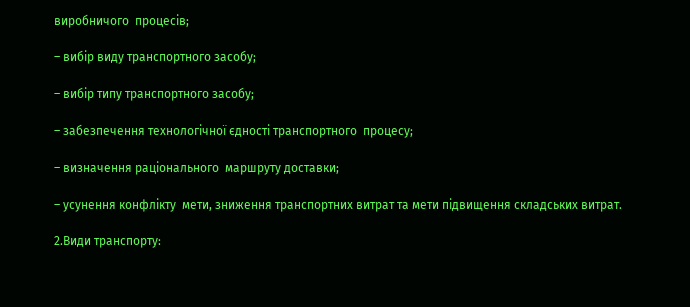виробничого  процесів;

– вибір виду транспортного засобу;

– вибір типу транспортного засобу;

– забезпечення технологічної єдності транспортного  процесу;

– визначення раціонального  маршруту доставки;

– усунення конфлікту  мети, зниження транспортних витрат та мети підвищення складських витрат.

2.Види транспорту: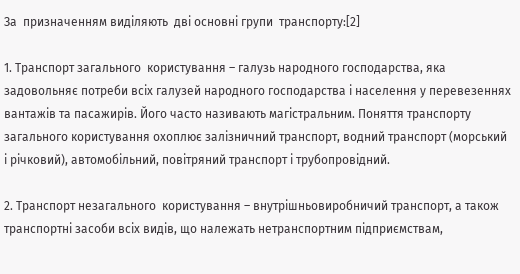За  призначенням виділяють  дві основні групи  транспорту:[2]

1. Транспорт загального  користування – галузь народного господарства, яка задовольняє потреби всіх галузей народного господарства і населення у перевезеннях вантажів та пасажирів. Його часто називають магістральним. Поняття транспорту загального користування охоплює залізничний транспорт, водний транспорт (морський і річковий), автомобільний, повітряний транспорт і трубопровідний.

2. Транспорт незагального  користування – внутрішньовиробничий транспорт, а також транспортні засоби всіх видів, що належать нетранспортним підприємствам,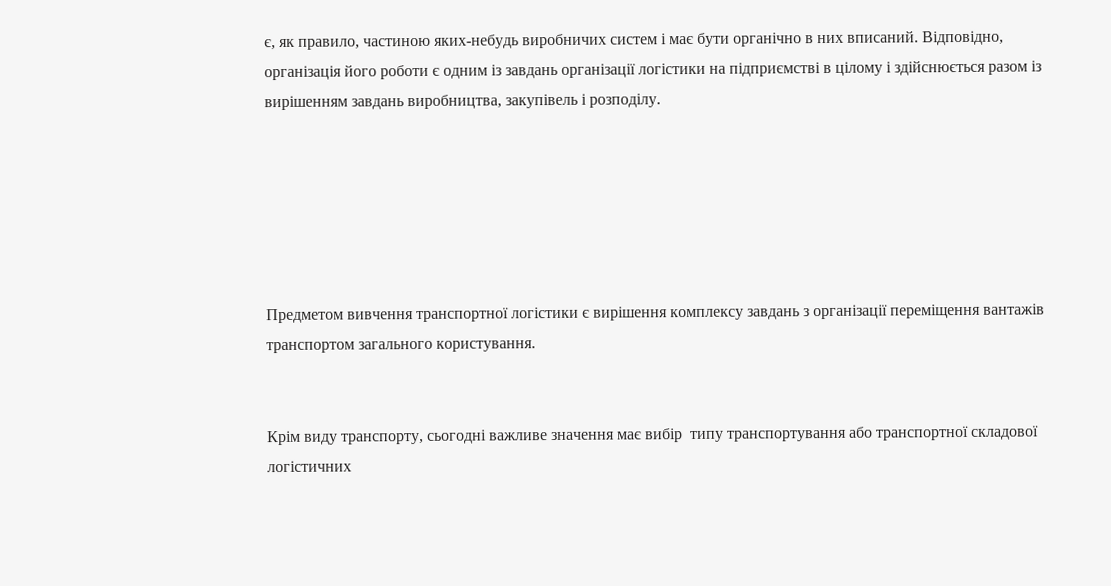є, як правило, частиною яких-небудь виробничих систем і має бути органічно в них вписаний. Відповідно, організація його роботи є одним із завдань організації логістики на підприємстві в цілому і здійснюється разом із вирішенням завдань виробництва, закупівель і розподілу.






Предметом вивчення транспортної логістики є вирішення комплексу завдань з організації переміщення вантажів транспортом загального користування.


Крім виду транспорту, сьогодні важливе значення має вибір  типу транспортування або транспортної складової логістичних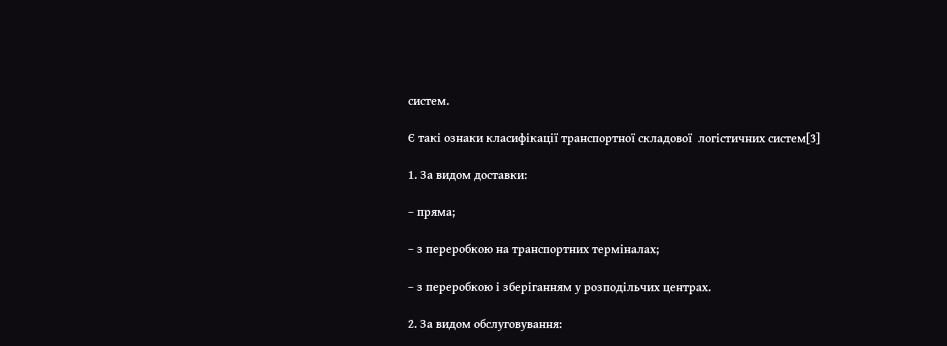систем.

Є такі ознаки класифікації транспортної складової  логістичних систем[3]

1. За видом доставки:

– пряма;

– з переробкою на транспортних терміналах;

– з переробкою і зберіганням у розподільчих центрах.

2. За видом обслуговування: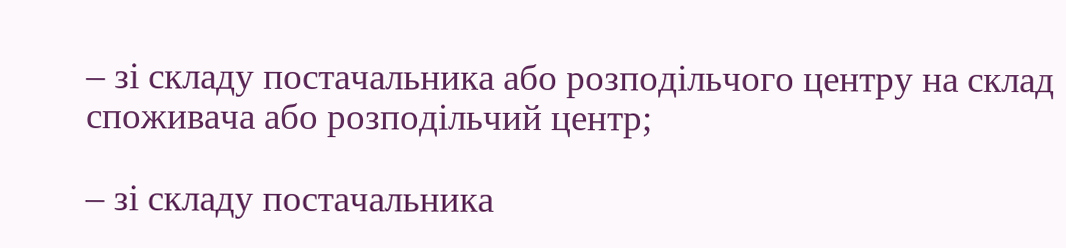– зі складу постачальника або розподільчого центру на склад споживача або розподільчий центр;

– зі складу постачальника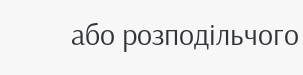або розподільчого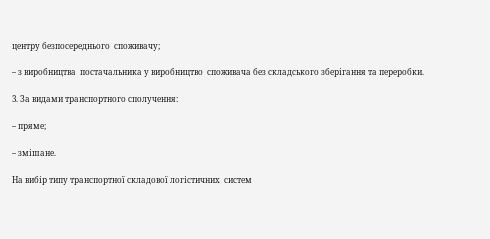центру безпосереднього  споживачу;

– з виробництва  постачальника у виробництво  споживача без складського зберігання та переробки.

3. За видами транспортного сполучення:

– пряме;

– змішане.

На вибір типу транспортної складової логістичних  систем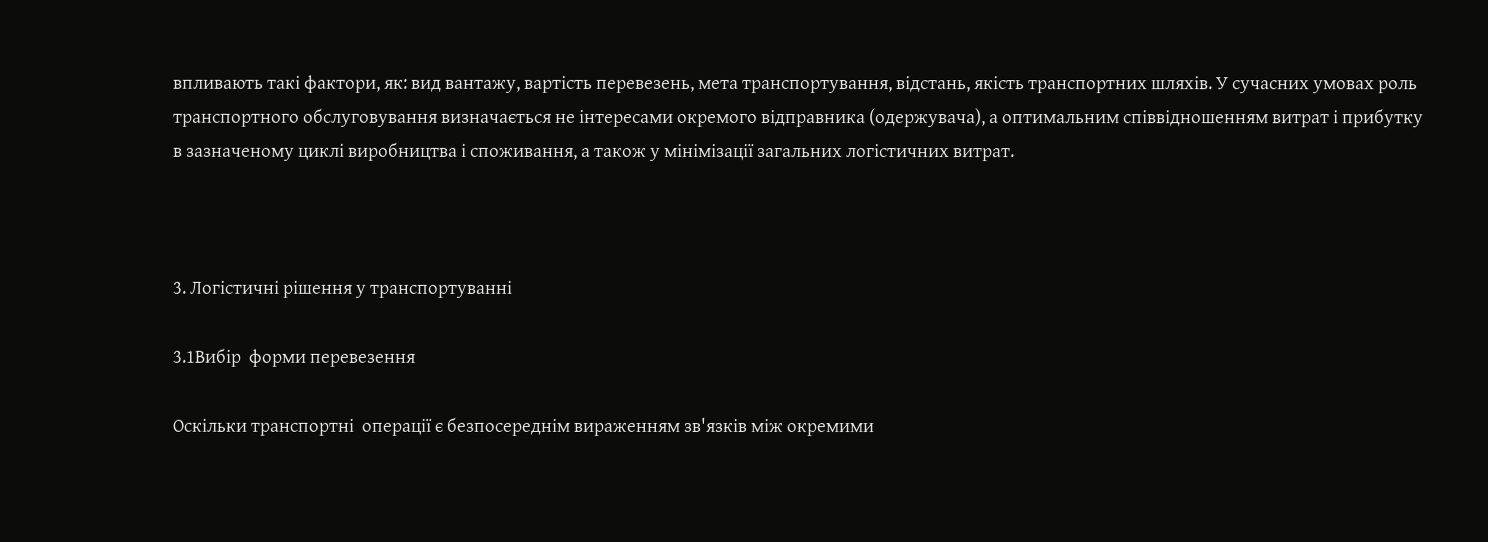впливають такі фактори, як: вид вантажу, вартість перевезень, мета транспортування, відстань, якість транспортних шляхів. У сучасних умовах роль транспортного обслуговування визначається не інтересами окремого відправника (одержувача), а оптимальним співвідношенням витрат і прибутку в зазначеному циклі виробництва і споживання, а також у мінімізації загальних логістичних витрат.



3. Логістичні рішення у транспортуванні

3.1Вибір  форми перевезення

Оскільки транспортні  операції є безпосереднім вираженням зв'язків між окремими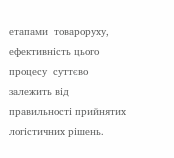етапами  товароруху, ефективність цього процесу  суттєво залежить від правильності прийнятих логістичних рішень.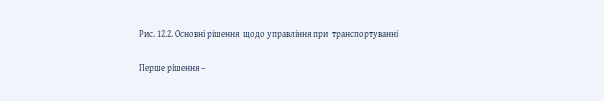Рис. 12.2. Основні рішення  щодо управління при  транспортуванні

Перше рішення –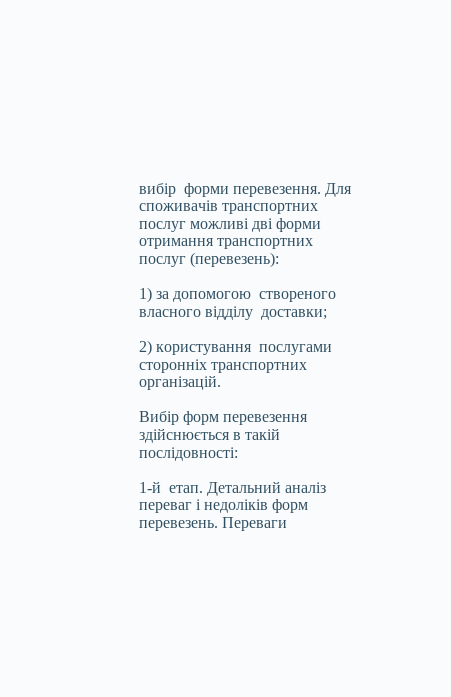вибір  форми перевезення. Для споживачів транспортних послуг можливі дві форми отримання транспортних послуг (перевезень):

1) за допомогою  створеного власного відділу  доставки;

2) користування  послугами сторонніх транспортних  організацій.

Вибір форм перевезення  здійснюється в такій послідовності:

1-й  етап. Детальний аналіз переваг і недоліків форм перевезень. Переваги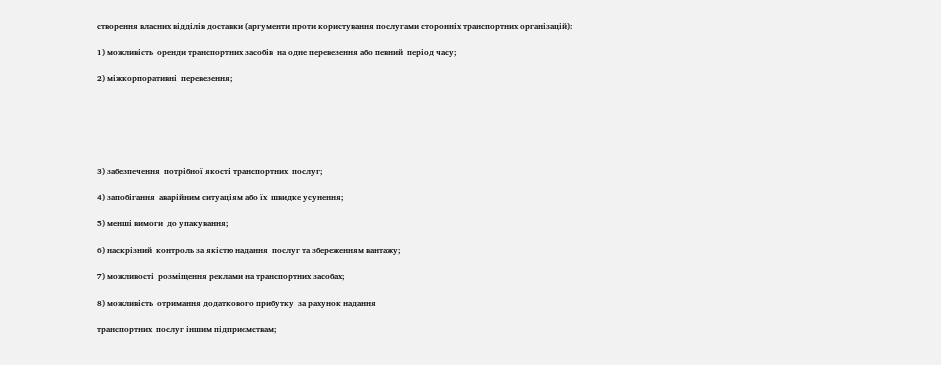створення власних відділів доставки (аргументи проти користування послугами сторонніх транспортних організацій):

1) можливість  оренди транспортних засобів  на одне перевезення або певний  період часу;

2) міжкорпоративні  перевезення;






3) забезпечення  потрібної якості транспортних  послуг;

4) запобігання  аварійним ситуаціям або їх  швидке усунення;

5) менші вимоги  до упакування;

6) наскрізний  контроль за якістю надання  послуг та збереженням вантажу;

7) можливості  розміщення реклами на транспортних засобах;

8) можливість  отримання додаткового прибутку  за рахунок надання

транспортних  послуг іншим підприємствам;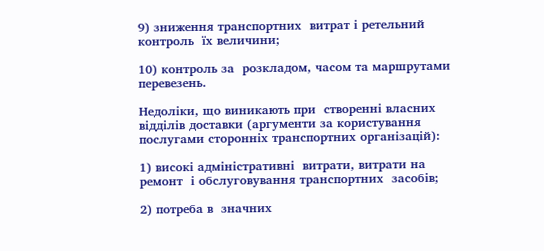9) зниження транспортних  витрат і ретельний контроль  їх величини;

10) контроль за  розкладом, часом та маршрутами  перевезень.

Недоліки, що виникають при  створенні власних  відділів доставки (аргументи за користування послугами сторонніх транспортних організацій):

1) високі адміністративні  витрати, витрати на ремонт  і обслуговування транспортних  засобів;

2) потреба в  значних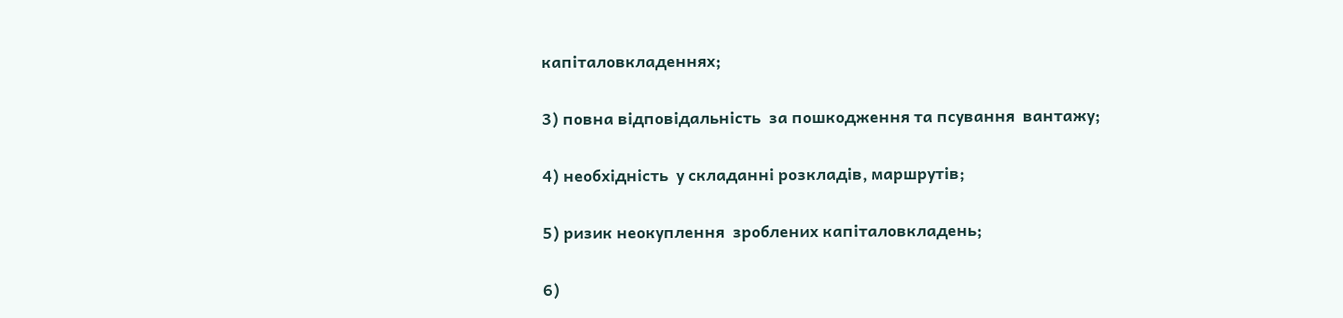капіталовкладеннях;

3) повна відповідальність  за пошкодження та псування  вантажу;

4) необхідність  у складанні розкладів, маршрутів;

5) ризик неокуплення  зроблених капіталовкладень;

6)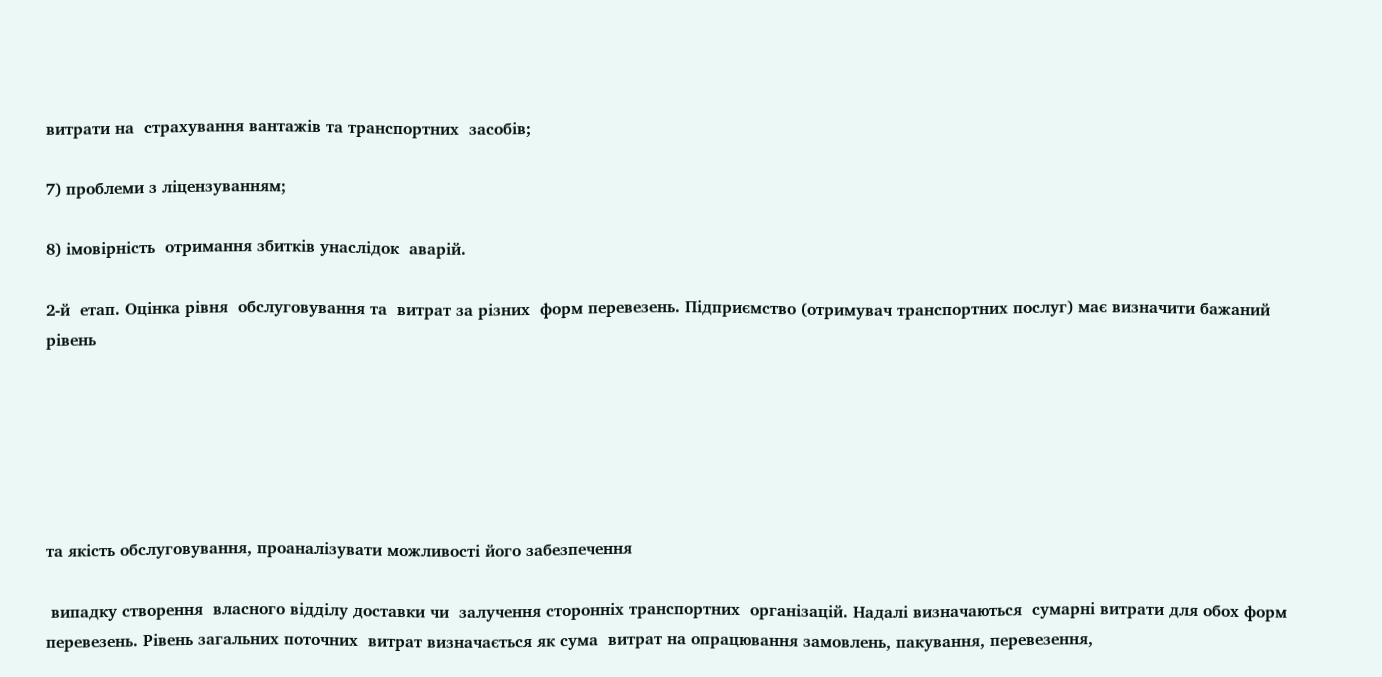витрати на  страхування вантажів та транспортних  засобів;

7) проблеми з ліцензуванням;

8) імовірність  отримання збитків унаслідок  аварій.

2-й  етап. Оцінка рівня  обслуговування та  витрат за різних  форм перевезень. Підприємство (отримувач транспортних послуг) має визначити бажаний рівень






та якість обслуговування, проаналізувати можливості його забезпечення

 випадку створення  власного відділу доставки чи  залучення сторонніх транспортних  організацій. Надалі визначаються  сумарні витрати для обох форм  перевезень. Рівень загальних поточних  витрат визначається як сума  витрат на опрацювання замовлень, пакування, перевезення,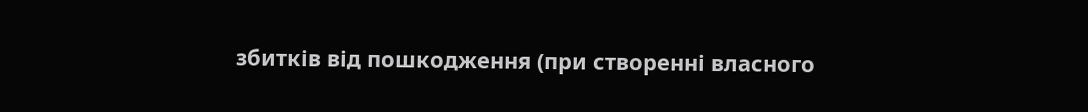збитків від пошкодження (при створенні власного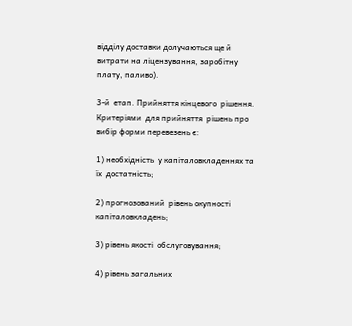відділу доставки долучаються ще й витрати на ліцензування, заробітну плату, паливо).

3-й  етап. Прийняття кінцевого  рішення. Критеріями  для прийняття  рішень про вибір форми перевезень є:

1) необхідність  у капіталовкладеннях та їх  достатність;

2) прогнозований  рівень окупності капіталовкладень;

3) рівень якості  обслуговування;

4) рівень загальних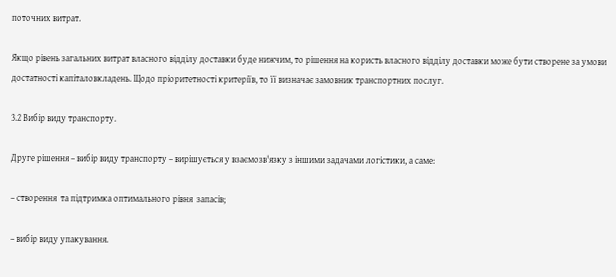поточних витрат.

Якщо рівень загальних витрат власного відділу доставки буде нижчим, то рішення на користь власного відділу доставки може бути створене за умови достатності капіталовкладень. Щодо пріоритетності критеріїв, то її визначає замовник транспортних послуг.

3.2 Вибір виду транспорту.

Друге рішення – вибір виду транспорту – вирішується у взаємозв'язку з іншими задачами логістики, а саме:

– створення  та підтримка оптимального рівня  запасів;

– вибір виду упакування.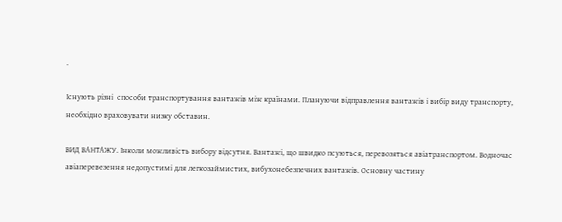.

Існують різні  способи транспортування вантажів між країнами. Плануючи відправлення вантажів і вибір виду транспорту, необхідно враховувати низку обставин.

ВИД ВАНТАЖУ. Інколи можливість вибору відсутня. Вантажі, що швидко псуються, перевозяться авіатранспортом. Водночас авіаперевезення недопустимі для легкозаймистих, вибухонебезпечних вантажів. Основну частину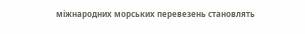міжнародних морських перевезень становлять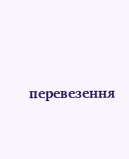перевезення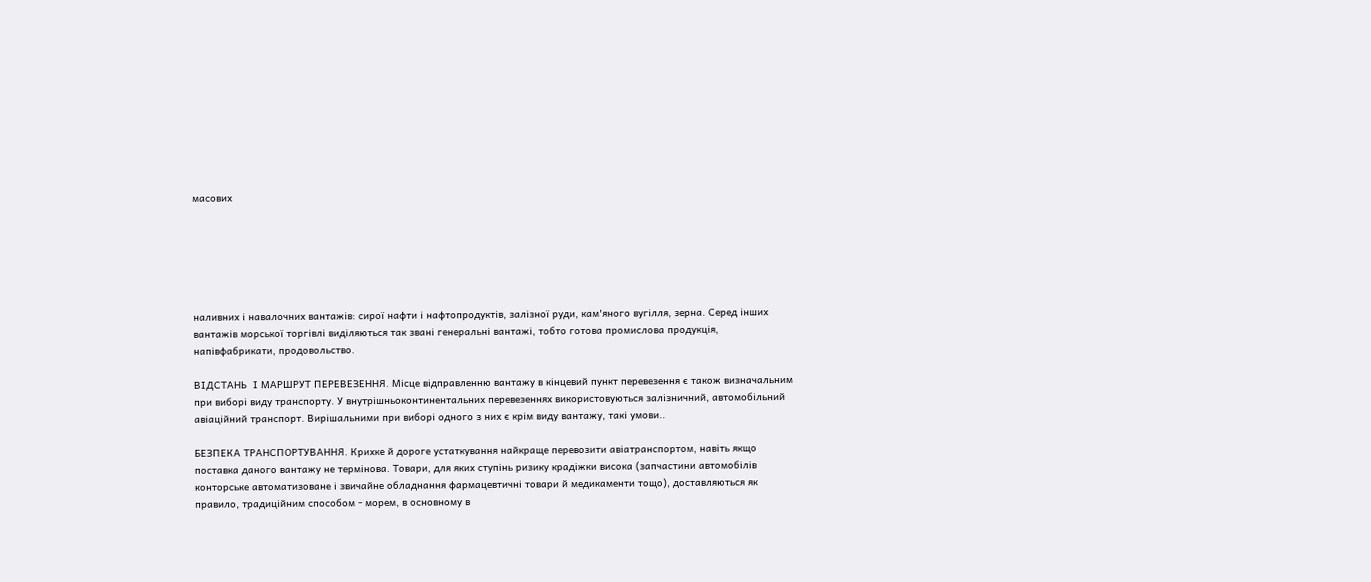масових






наливних і навалочних вантажів: сирої нафти і нафтопродуктів, залізної руди, кам'яного вугілля, зерна. Серед інших вантажів морської торгівлі виділяються так звані генеральні вантажі, тобто готова промислова продукція, напівфабрикати, продовольство.

ВІДСТАНЬ  І МАРШРУТ ПЕРЕВЕЗЕННЯ. Місце відправленню вантажу в кінцевий пункт перевезення є також визначальним при виборі виду транспорту. У внутрішньоконтинентальних перевезеннях використовуються залізничний, автомобільний авіаційний транспорт. Вирішальними при виборі одного з них є крім виду вантажу, такі умови..

БЕЗПЕКА ТРАНСПОРТУВАННЯ. Крихке й дороге устаткування найкраще перевозити авіатранспортом, навіть якщо поставка даного вантажу не термінова. Товари, для яких ступінь ризику крадіжки висока (запчастини автомобілів конторське автоматизоване і звичайне обладнання фармацевтичні товари й медикаменти тощо), доставляються як правило, традиційним способом - морем, в основному в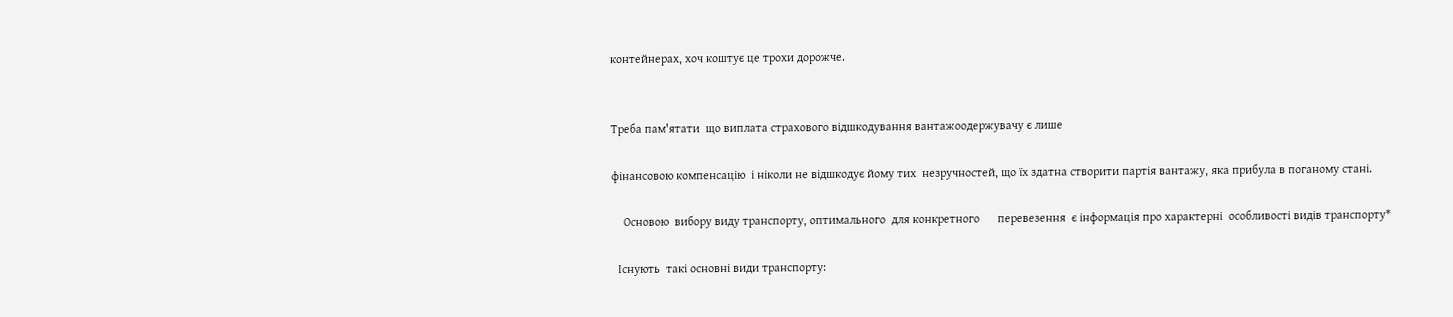контейнерах, хоч коштує це трохи дорожче.


Треба пам'ятати  що виплата страхового відшкодування вантажоодержувачу є лише

фінансовою компенсацію  і ніколи не відшкодує йому тих  незручностей, що їх здатна створити партія вантажу, яка прибула в поганому стані.

    Основою  вибору виду транспорту, оптимального  для конкретного      перевезення  є інформація про характерні  особливості видів транспорту*

  Існують  такі основні види транспорту: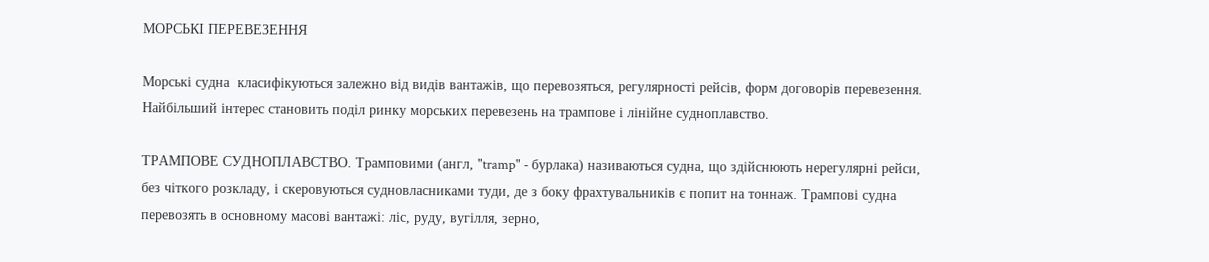МОРСЬКІ ПЕРЕВЕЗЕННЯ

Морські судна  класифікуються залежно від видів вантажів, що перевозяться, регулярності рейсів, форм договорів перевезення. Найбільший інтерес становить поділ ринку морських перевезень на трампове і лінійне судноплавство.

ТРАМПОВЕ СУДНОПЛАВСТВО. Трамповими (англ, "tramp" - бурлака) називаються судна, що здійснюють нерегулярні рейси, без чіткого розкладу, і скеровуються судновласниками туди, де з боку фрахтувальників є попит на тоннаж. Трампові судна перевозять в основному масові вантажі: ліс, руду, вугілля, зерно,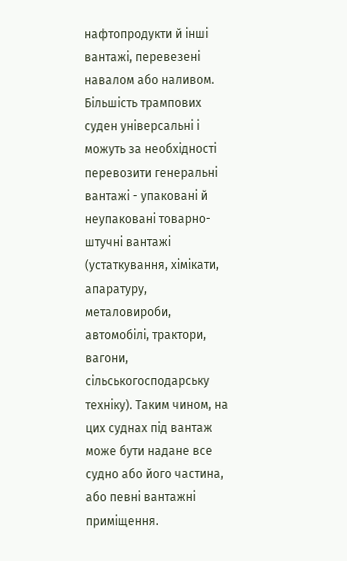нафтопродукти й інші вантажі, перевезені навалом або наливом. Більшість трампових суден універсальні і можуть за необхідності перевозити генеральні вантажі - упаковані й неупаковані товарно-штучні вантажі (устаткування, хімікати, апаратуру, металовироби, автомобілі, трактори, вагони, сільськогосподарську техніку). Таким чином, на цих суднах під вантаж може бути надане все судно або його частина, або певні вантажні приміщення.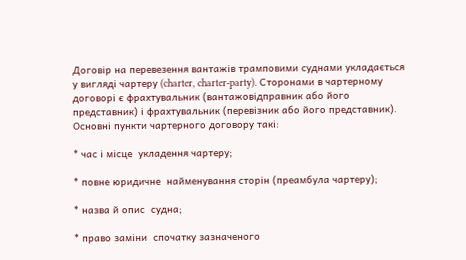Договір на перевезення вантажів трамповими суднами укладається у вигляді чартеру (charter, charter-party). Сторонами в чартерному договорі є фрахтувальник (вантажовідправник або його представник) і фрахтувальник (перевізник або його представник). Основні пункти чартерного договору такі:

* час і місце  укладення чартеру;

* повне юридичне  найменування сторін (преамбула чартеру);

* назва й опис  судна;

* право заміни  спочатку зазначеного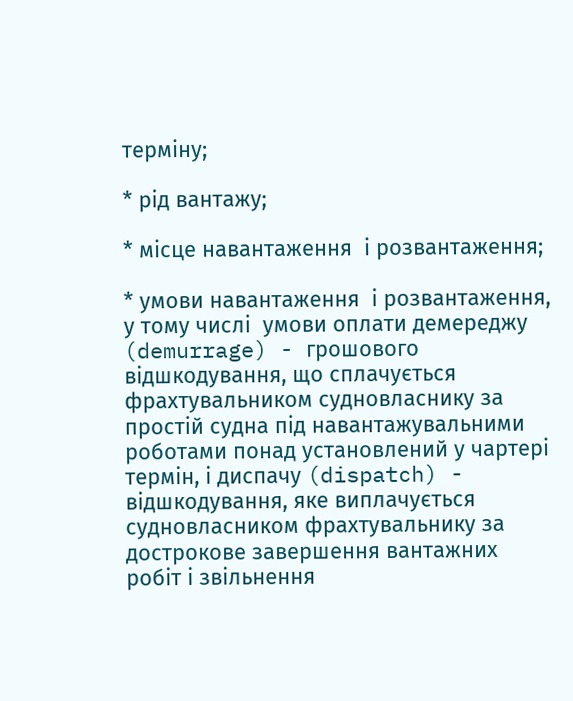терміну;

* рід вантажу;

* місце навантаження  і розвантаження;

* умови навантаження  і розвантаження, у тому числі  умови оплати демереджу (demurrage) - грошового відшкодування, що сплачується фрахтувальником судновласнику за простій судна під навантажувальними роботами понад установлений у чартері термін, і диспачу (dispatch) - відшкодування, яке виплачується судновласником фрахтувальнику за дострокове завершення вантажних робіт і звільнення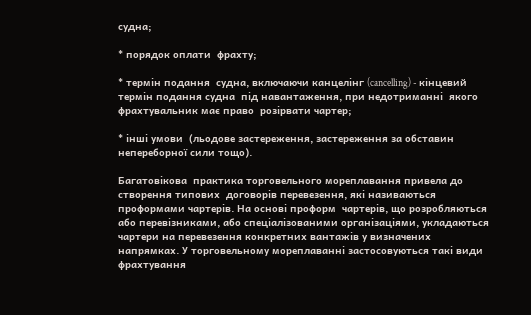судна;

* порядок оплати  фрахту;

* термін подання  судна, включаючи канцелінг (cancelling) - кінцевий термін подання судна  під навантаження, при недотриманні  якого фрахтувальник має право  розірвати чартер;

* інші умови  (льодове застереження, застереження за обставин непереборної сили тощо).

Багатовікова  практика торговельного мореплавання привела до створення типових  договорів перевезення, які називаються  проформами чартерів. На основі проформ  чартерів, що розробляються або перевізниками, або спеціалізованими організаціями, укладаються чартери на перевезення конкретних вантажів у визначених напрямках. У торговельному мореплаванні застосовуються такі види фрахтування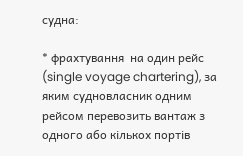судна:

* фрахтування  на один рейс (single voyage chartering), за  яким судновласник одним рейсом перевозить вантаж з одного або кількох портів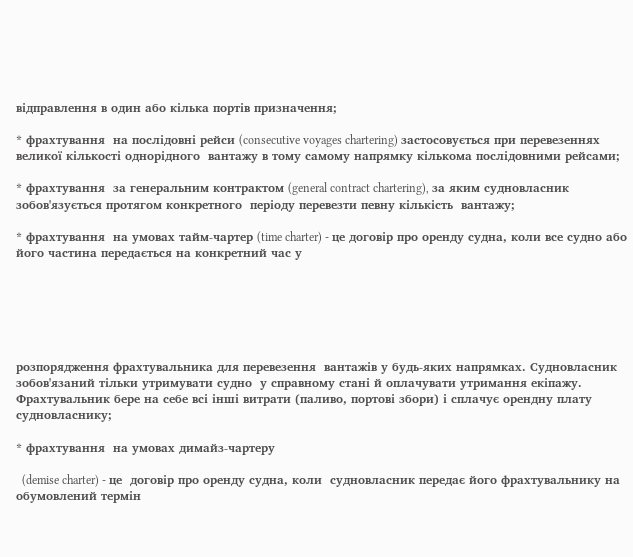відправлення в один або кілька портів призначення;

* фрахтування  на послідовні рейси (consecutive voyages chartering) застосовується при перевезеннях  великої кількості однорідного  вантажу в тому самому напрямку кількома послідовними рейсами;

* фрахтування  за генеральним контрактом (general contract chartering), за яким судновласник  зобов'язується протягом конкретного  періоду перевезти певну кількість  вантажу;

* фрахтування  на умовах тайм-чартер (time charter) - це договір про оренду судна, коли все судно або його частина передається на конкретний час у






розпорядження фрахтувальника для перевезення  вантажів у будь-яких напрямках. Судновласник зобов'язаний тільки утримувати судно  у справному стані й оплачувати утримання екіпажу. Фрахтувальник бере на себе всі інші витрати (паливо, портові збори) і сплачує орендну плату судновласнику;

* фрахтування  на умовах димайз-чартеру

  (demise charter) - це  договір про оренду судна, коли  судновласник передає його фрахтувальнику на обумовлений термін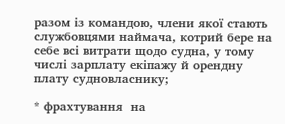разом із командою, члени якої стають службовцями наймача, котрий бере на себе всі витрати щодо судна, у тому числі зарплату екіпажу й орендну плату судновласнику;

* фрахтування  на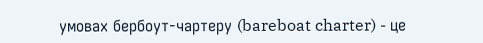умовах бербоут-чартеру (bareboat charter) - це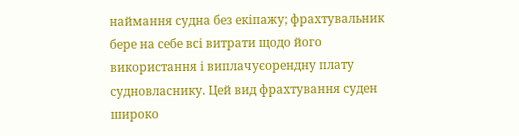наймання судна без екіпажу; фрахтувальник бере на себе всі витрати щодо його використання і виплачуєорендну плату судновласнику. Цей вид фрахтування суден широко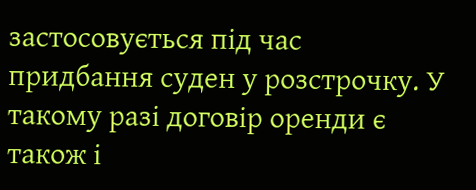застосовується під час придбання суден у розстрочку. У такому разі договір оренди є також і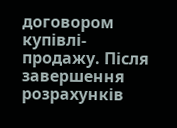договором купівлі-продажу. Після завершення розрахунків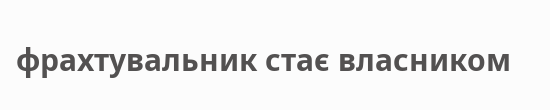фрахтувальник стає власником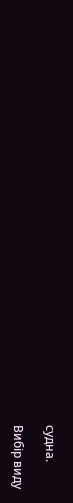судна.

Вибір виду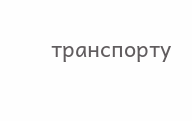транспорту